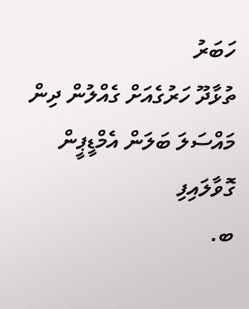ހަބަރު
ތުޅާދޫ ހަރުގެއަށް ގެއްލުން ދިން މައްސަލަ ބަލަން އެމްޑީޕީން ގޮވާލައިފި
ބ.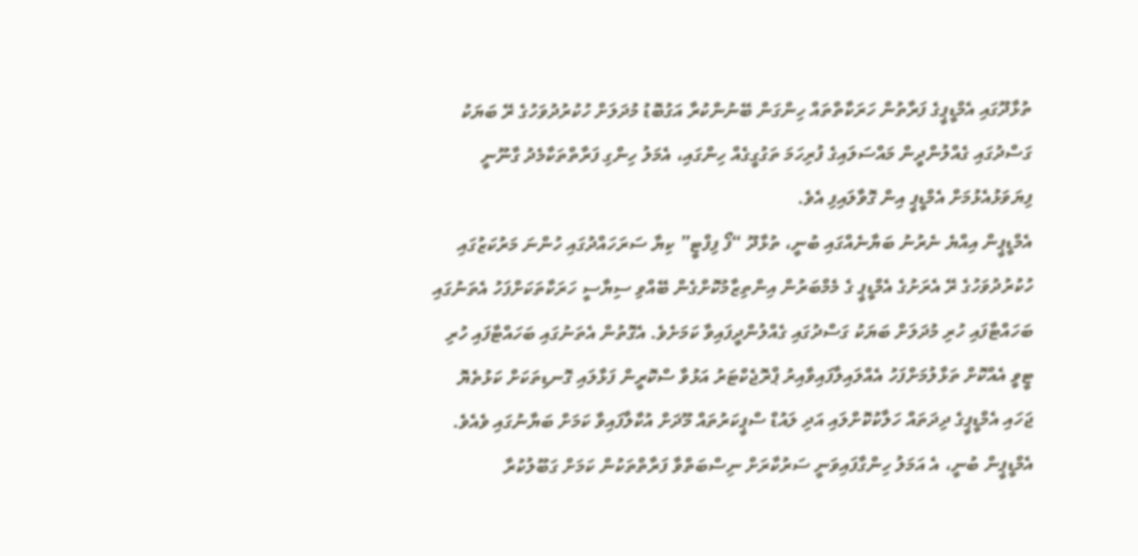ތުޅާދޫގައި އެމްޑީޕީގެ ފަރާތުން ހަރަކާތްތައް ހިންގަން ބޭނުންކުރާ އަގުބޮޑު މުދަލަށް ހުކުރުދުވަހުގެ ރޭ ބަޔަކު ގަސްދުގައި ގެއްލުންދީން މައްސަލައިގެ ފުރިހަމަ ތަގުގީގެއް ހިންގައި، އެމަލު ހިންގި ފަރާތްތަކާމެދު ގާނޫނީ ފިޔަވަޅުއެޅުމަށް އެމްޑީޕީ އިން ގޮވާލައިފި އެވެ.
އެމްޑީޕީން އިއްޔެ ނެރުނު ބަޔާނެއްގައި ބުނީ، ތުޅާދޫ “ފޯ ފިފްޓީ” ކިޔާ ސަރަހައްދުގައި ހުންނަ މަރުކަޒުގައި ހުކުރުދުވަހުގެ ރޭ އެރަށުގެ އެމްޑީޕީ ގެ މެމްބަރުން އިންތިޒާމުކޮށްގެން ބޭއްވި ސިޔާސީ ހަރަކާތަކަށްފަހު އެތަނުގައި ބަހައްޓާފައި ހުރި މުދަލަށް ބަޔަކު ގަސްދުގައި ގެއްލުންދީފައިވާ ކަމަށެވެ. އެގޮތުން އެތަނުގައި ބަހައްޓާފައި ހުރި ޓީވީ އެއްކޮށް ތަޅާލުމަށްފަހު އެއްލައިލާފައިވާއިރު ޕްރޮޖެކްޓަރު އަޅުވާ ސްކޮރީން ފަޅާލައި ގޮނޑިތަކަށް ކަޅުތެޔޮ ޖަހައި އެމްޑީޕީގެ ދިދަތައް ހަލާކުކޮށްލައި އަދި ލައުޑް ސްޕީކަރުތައް މޫދަށް އުކާލާފައިވާ ކަމަށް ބަޔާނުގައި ވެއެވެ.
އެމްޑީޕީން ބުނީ، އެ އަމަލު ހިންގާފައިވަނީ ސަރުކާރަށް ނިސްބަތްވާ ފަރާތްތަކުން ކަމަށް ގަބޫލުކުރާ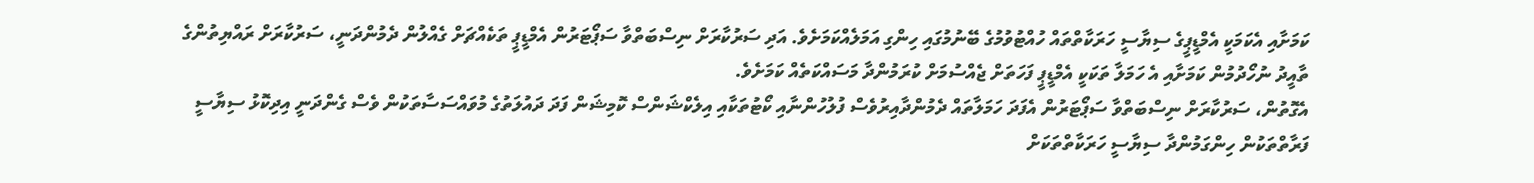ކަމަށާއި އެކަމަކީ އެމްޑީޕީގެ ސިޔާސީ ހަރަކާތްތައް ހުއްޓުވުމުގެ ބޭނުމުގައި ހިންގި އަމަލެއްކަމަށެވެ. އަދި ސަރުކާރަށް ނިސްބަތްވާ ސަޕޯޓަރުން އެމްޑީޕީ ތަކެއްޗަށް ގެއްލުން ދެމުންދަނީ، ސަރުކާރަށް ރައްޔިތުންގެ ތާއީދު ނުހޯދުމުން ކަމަށާއި އެ ހަމަލާ ތަކަކީ އެމްޑީޕީ ފަހަތަށް ޖެއްސުމަށް ކުރަމުންދާ މަސައްކަތެއް ކަމަށެވެ.
އެގޮތުން، ސަރުކާރަށް ނިސްބަތްވާ ސަޕޯޓަރުން އެފަދަ ހަމަލާތައް ދެމުންދާއިރުވެސް ފުލުހުންނާއި ކޯޓުތަކާއި އިލެކްޝަންސް ކޮމިޝަން ފަދަ ދައުލަތުގެ މުވައްސަސާތަކުން ވެސް ގެންދަނީ އިދިކޮޅު ސިޔާސީ ފަރާތްތަކުން ހިންގަމުންދާ ސިޔާސީ ހަރަކާތްތަކަށް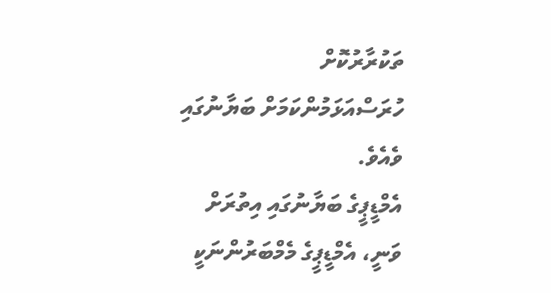ތަކުރާރުކޮށް ހުރަސްއަޅަމުންކަމަށް ބަޔާނުގައި ވެއެވެ.
އެމްޑީޕީގެ ބަޔާނުގައި އިތުރަށް ވަނީ، އެމްޑީޕީގެ މެމްބަރުންނަކީ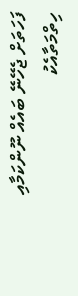ފަހަތަށް ޖެހޭނޭ ބައެއް ނޫންކަމާއި ހިތްމަތާއެކު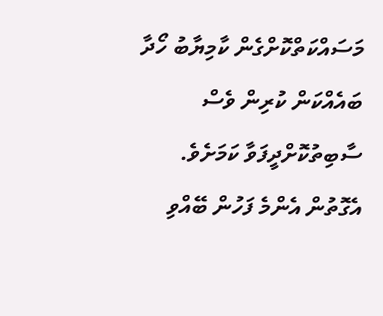މަސައްކަތްކޮށްގެން ކާމިޔާބު ހޯދާ ބައެއްކަން ކުރިން ވެސް ސާބިތުކޮށްދީފަވާ ކަމަށެވެ. އެގޮތުން އެންމެ ފަހުން ބޭއްވި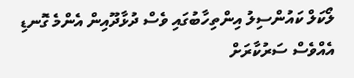ލޯކަލް ކައުންސިލު އިންތިހާބުގައި ވެސް ދުޅާދޫއިން އެންމެ ގޮނޑި އެއްވެސް ސަރުކާރަށް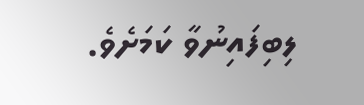ލިބިފައިނުވާ ކަމަށެވެ.